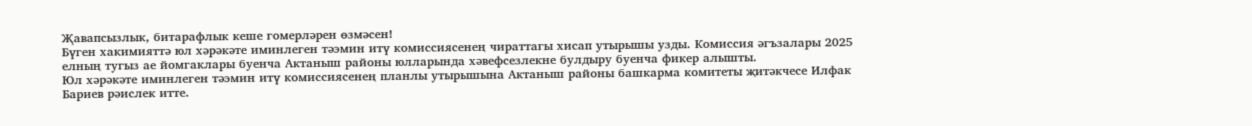Җавапсызлык, битарафлык кеше гомерләрен өзмәсен!
Бүген хакимияттә юл хәрәкәте иминлеген тәэмин итү комиссиясенең чираттагы хисап утырышы узды. Комиссия әгъзалары 2025 елның тугыз ае йомгаклары буенча Актаныш районы юлларында хәвефсезлекне булдыру буенча фикер алышты.
Юл хәрәкәте иминлеген тәэмин итү комиссиясенең планлы утырышына Актаныш районы башкарма комитеты җитәкчесе Илфак Бариев рәислек итте.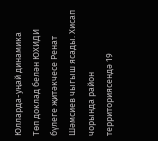Юлларда-уңай динамика
Төп доклад белән ЮХИДИ бүлеге җитәкчесе Ренат Шәмсиев чыгыш ясады. Хисап чорында район территориясендә 19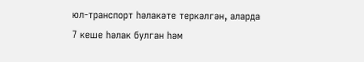юл-транспорт һәлакәте теркәлгән, аларда 7 кеше һәлак булган һәм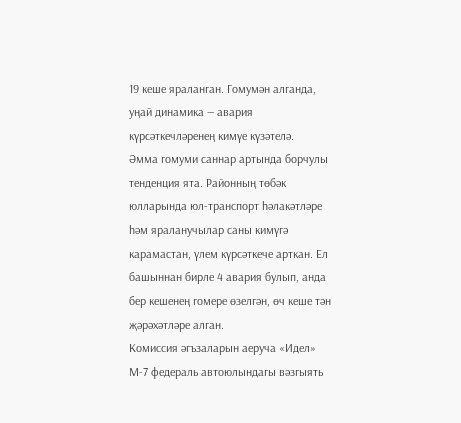19 кеше яраланган. Гомумән алганда, уңай динамика — авария күрсәткечләренең кимүе күзәтелә.
Әмма гомуми саннар артында борчулы тенденция ята. Районның төбәк юлларында юл-транспорт һәлакәтләре һәм яраланучылар саны кимүгә карамастан, үлем күрсәткече арткан. Ел башыннан бирле 4 авария булып, анда бер кешенең гомере өзелгән, өч кеше тән җәрәхәтләре алган.
Комиссия әгъзаларын аеруча «Идел» М-7 федераль автоюлындагы вәзгыять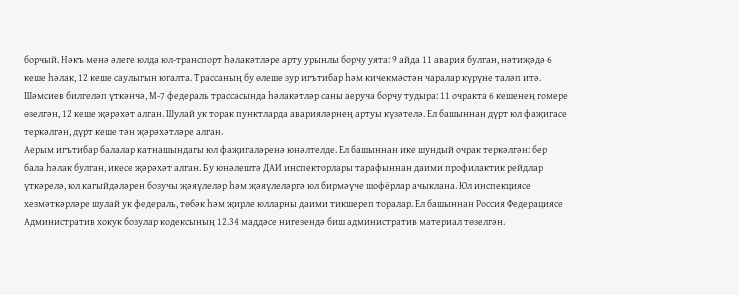борчый. Нәкъ менә әлеге юлда юл-транспорт һәлакәтләре арту урынлы борчу уята: 9 айда 11 авария булган, нәтиҗәдә 6 кеше һәлак, 12 кеше саулыгын югалта. Трассаның бу өлеше зур игътибар һәм кичекмәстән чаралар күрүне таләп итә.
Шәмсиев билгеләп үткәнчә, М-7 федераль трассасында һәлакәтләр саны аеруча борчу тудыра: 11 очракта 6 кешенең гомере өзелгән, 12 кеше җәрәхәт алган. Шулай ук торак пунктларда аварияләрнең артуы күзәтелә. Ел башыннан дүрт юл фаҗигасе теркәлгән, дүрт кеше тән җәрәхәтләре алган.
Аерым игътибар балалар катнашындагы юл фаҗигаләренә юнәлтелде. Ел башыннан ике шундый очрак теркәлгән: бер бала һәлак булган, икесе җәрәхәт алган. Бу юнәлештә ДАИ инспекторлары тарафыннан даими профилактик рейдлар үткәрелә, юл кагыйдәләрен бозучы җәяүлеләр һәм җәяүлеләргә юл бирмәүче шофёрлар ачыклана. Юл инспекциясе хезмәткәрләре шулай ук федераль, төбәк һәм җирле юлларны даими тикшереп торалар. Ел башыннан Россия Федерациясе Административ хокук бозулар кодексының 12.34 маддәсе нигезендә биш административ материал төзелгән.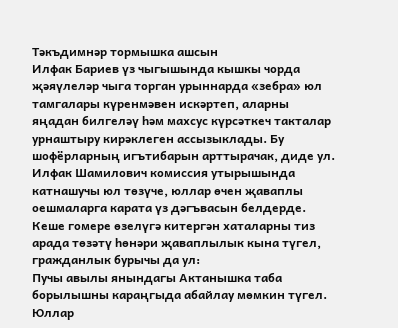Тәкъдимнәр тормышка ашсын
Илфак Бариев үз чыгышында кышкы чорда җәяүлеләр чыга торган урыннарда «зебра» юл тамгалары күренмәвен искәртеп, аларны яңадан билгеләү һәм махсус күрсәткеч такталар урнаштыру кирәклеген ассызыклады. Бу шофёрларның игътибарын арттырачак, диде ул.
Илфак Шамилович комиссия утырышында катнашучы юл төзүче, юллар өчен җаваплы оешмаларга карата үз дәгъвасын белдерде. Кеше гомере өзелүгә китергән хаталарны тиз арада төзәтү һөнәри җаваплылык кына түгел, гражданлык бурычы да ул:
Пучы авылы янындагы Актанышка таба борылышны караңгыда абайлау мөмкин түгел. Юллар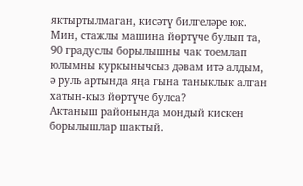яктыртылмаган, кисәтү билгеләре юк. Мин, стажлы машина йөртүче булып та, 90 градуслы борылышны чак тоемлап юлымны куркынычсыз дәвам итә алдым, ә руль артында яңа гына таныклык алган хатын-кыз йөртүче булса?
Актаныш районында мондый кискен борылышлар шактый.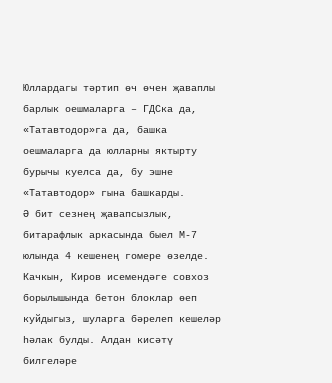Юллардагы тәртип өч өчен җаваплы барлык оешмаларга – ГДСка да, «Татавтодор»га да, башка оешмаларга да юлларны яктырту бурычы куелса да, бу эшне «Татавтодор» гына башкарды.
Ә бит сезнең җавапсызлык, битарафлык аркасында быел М-7 юлында 4 кешенең гомере өзелде. Качкын, Киров исемендәге совхоз борылышында бетон блоклар өеп куйдыгыз, шуларга бәрелеп кешеләр һәлак булды. Алдан кисәтү билгеләре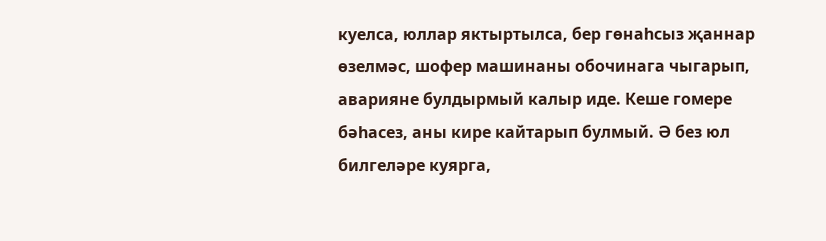куелса, юллар яктыртылса, бер гөнаһсыз җаннар өзелмәс, шофер машинаны обочинага чыгарып, аварияне булдырмый калыр иде. Кеше гомере бәһасез, аны кире кайтарып булмый. Ә без юл билгеләре куярга,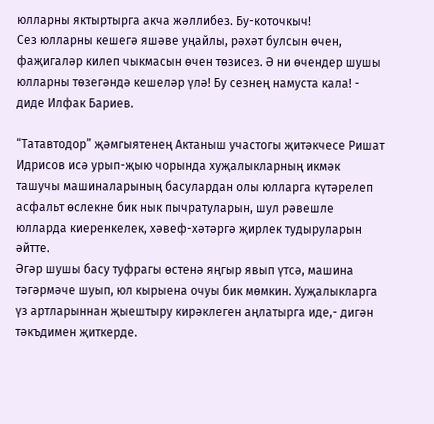юлларны яктыртырга акча жәллибез. Бу-коточкыч!
Сез юлларны кешегә яшәве уңайлы, рәхәт булсын өчен, фаҗигаләр килеп чыкмасын өчен төзисез. Ә ни өчендер шушы юлларны төзегәндә кешеләр үлә! Бу сезнең намуста кала! - диде Илфак Бариев.

“Татавтодор” җәмгыятенең Актаныш участогы җитәкчесе Ришат Идрисов исә урып-җыю чорында хуҗалыкларның икмәк ташучы машиналарының басулардан олы юлларга күтәрелеп асфальт өслекне бик нык пычратуларын, шул рәвешле юлларда киеренкелек, хәвеф-хәтәргә җирлек тудыруларын әйтте.
Әгәр шушы басу туфрагы өстенә яңгыр явып үтсә, машина тәгәрмәче шуып, юл кырыена очуы бик мөмкин. Хуҗалыкларга үз артларыннан җыештыру кирәклеген аңлатырга иде,- дигән тәкъдимен җиткерде.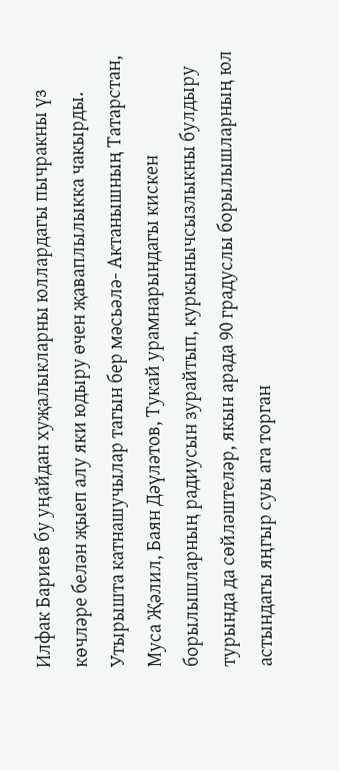Илфак Бариев бу уңайдан хуҗалыкларны юллардагы пычракны үз көчләре белән җыеп алу яки юдыру өчен җаваплылыкка чакырды.
Утырышта катнашучылар тагын бер мәсьәлә- Актанышның Татарстан, Муса Җәлил, Баян Дәүләтов, Тукай урамнарындагы кискен борылышларның радиусын зурайтып, куркынычсызлыкны булдыру турында да сөйләштеләр, якын арада 90 градуслы борылышларның юл астындагы яңгыр суы ага торган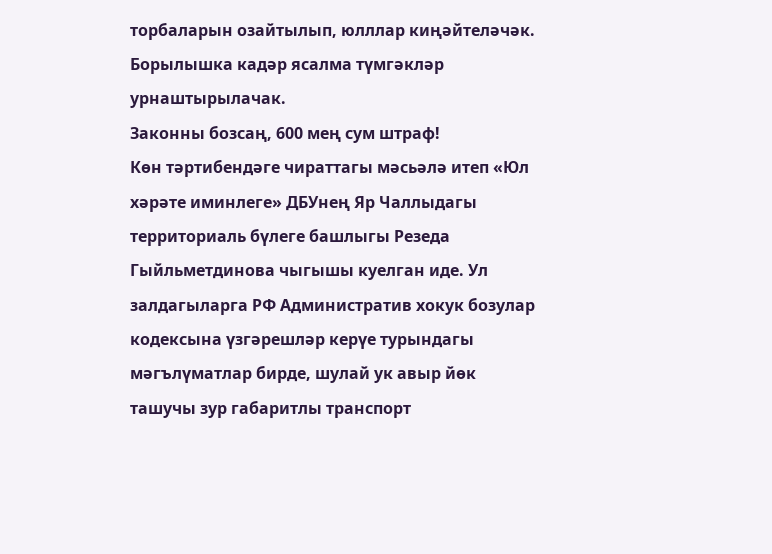торбаларын озайтылып, юлллар киңәйтеләчәк. Борылышка кадәр ясалма түмгәкләр урнаштырылачак.
Законны бозсаң, 600 мең сум штраф!
Көн тәртибендәге чираттагы мәсьәлә итеп «Юл хәрәте иминлеге» ДБУнең Яр Чаллыдагы территориаль бүлеге башлыгы Резеда Гыйльметдинова чыгышы куелган иде. Ул залдагыларга РФ Административ хокук бозулар кодексына үзгәрешләр керүе турындагы мәгълүматлар бирде, шулай ук авыр йөк ташучы зур габаритлы транспорт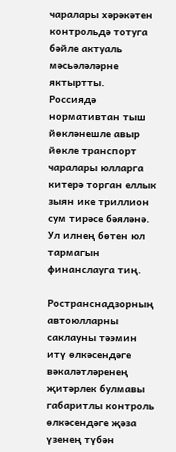чаралары хәрәкәтен контрольдә тотуга бәйле актуаль мәсьәләләрне яктыртты.
Россиядә нормативтан тыш йөкләнешле авыр йөкле транспорт чаралары юлларга китерә торган еллык зыян ике триллион сум тирәсе бәяләнә. Ул илнең бөтен юл тармагын финанслауга тиң.

Ространснадзорның автоюлларны саклауны тәэмин итү өлкәсендәге вәкаләтләренең җитәрлек булмавы габаритлы контроль өлкәсендәге җәза үзенең түбән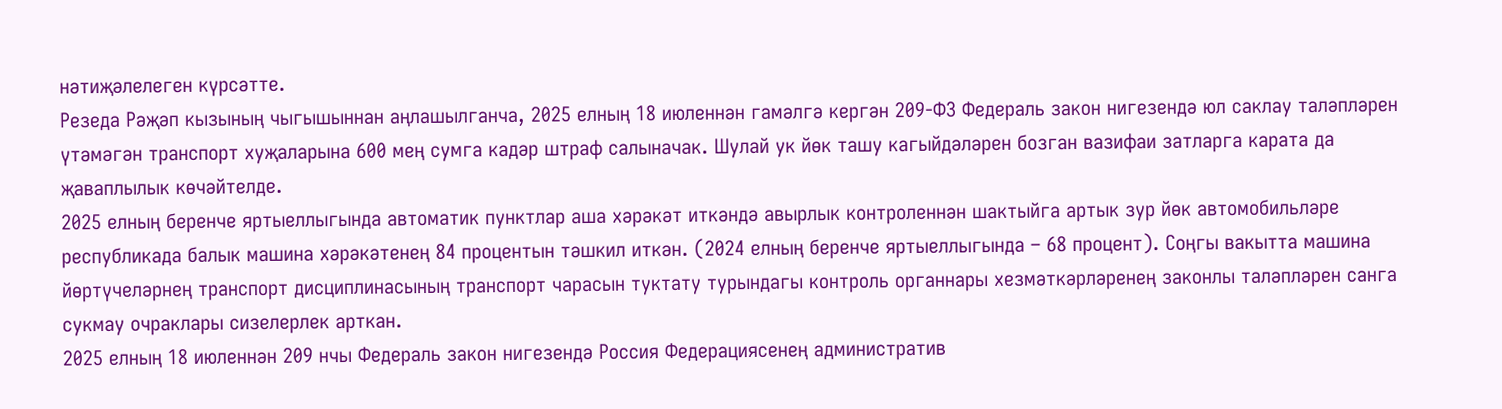нәтиҗәлелеген күрсәтте.
Резеда Рәҗәп кызының чыгышыннан аңлашылганча, 2025 елның 18 июленнән гамәлгә кергән 209-ФЗ Федераль закон нигезендә юл саклау таләпләрен үтәмәгән транспорт хуҗаларына 600 мең сумга кадәр штраф салыначак. Шулай ук йөк ташу кагыйдәләрен бозган вазифаи затларга карата да җаваплылык көчәйтелде.
2025 елның беренче яртыеллыгында автоматик пунктлар аша хәрәкәт иткәндә авырлык контроленнән шактыйга артык зур йөк автомобильләре республикада балык машина хәрәкәтенең 84 процентын тәшкил иткән. (2024 елның беренче яртыеллыгында – 68 процент). Соңгы вакытта машина йөртүчеләрнең транспорт дисциплинасының транспорт чарасын туктату турындагы контроль органнары хезмәткәрләренең законлы таләпләрен санга сукмау очраклары сизелерлек арткан.
2025 елның 18 июленнән 209 нчы Федераль закон нигезендә Россия Федерациясенең административ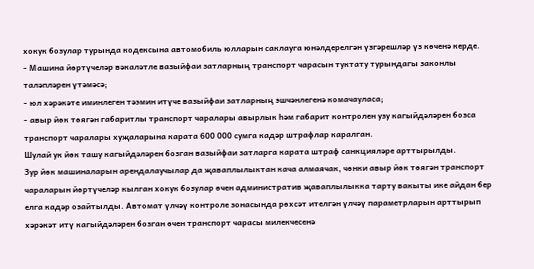хокук бозулар турында кодексына автомобиль юлларын саклауга юнәлдерелгән үзгәрешләр үз көченә керде.
- Машина йөртүчеләр вәкаләтле вазыйфаи затларның транспорт чарасын туктату турындагы законлы таләпләрен үтәмәсә;
- юл хәрәкәте иминлеген тәэмин итүче вазыйфаи затларның эшчәнлегенә комачауласа;
- авыр йөк төягән габаритлы транспорт чаралары авырлык һәм габарит контролен узу кагыйдәләрен бозса транспорт чаралары хуҗаларына карата 600 000 сумга кадәр штрафлар каралган.
Шулай ук йөк ташу кагыйдәләрен бозган вазыйфаи затларга карата штраф санкцияләре арттырылды.
Зур йөк машиналарын арендалаучылар да җаваплылыктан кача алмаячак, чөнки авыр йөк төягән транспорт чараларын йөртүчеләр кылган хокук бозулар өчен административ җаваплылыкка тарту вакыты ике айдан бер елга кадәр озайтылды. Автомат үлчәү контроле зонасында рөхсәт ителгән үлчәү параметрларын арттырып хәрәкәт итү кагыйдәләрен бозган өчен транспорт чарасы милекчесенә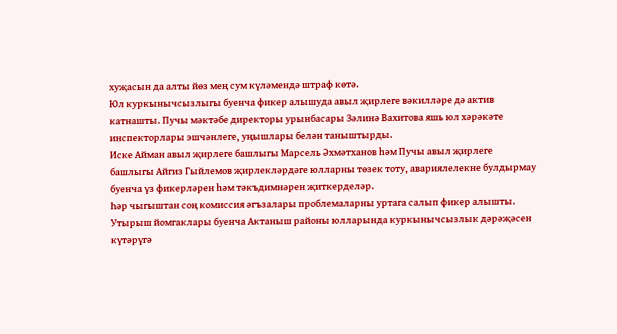хуҗасын да алты йөз мең сум күләмендә штраф көтә.
Юл куркынычсызлыгы буенча фикер алышуда авыл җирлеге вәкилләре дә актив катнашты. Пучы мәктәбе директоры урынбасары Зәлинә Вахитова яшь юл хәрәкәте инспекторлары эшчәнлеге, уңышлары белән таныштырды.
Иске Айман авыл җирлеге башлыгы Марсель Әхмәтханов һәм Пучы авыл җирлеге башлыгы Айгиз Гыйлемов җирлекләрдәге юлларны төзек тоту, авариялелекне булдырмау буенча үз фикерләрен һәм тәкъдимнәрен җиткерделәр.
Һәр чыгыштан соң комиссия әгъзалары проблемаларны уртага салып фикер алышты.
Утырыш йомгаклары буенча Актаныш районы юлларында куркынычсызлык дәрәҗәсен күтәрүгә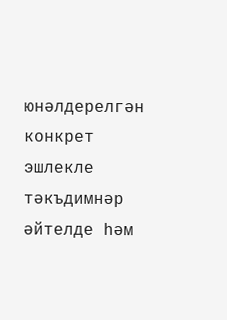юнәлдерелгән конкрет эшлекле тәкъдимнәр әйтелде һәм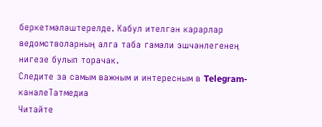беркетмәләштерелде. Кабул ителгән карарлар ведомстволарның алга таба гамәли эшчәнлегенең нигезе булып торачак.
Следите за самым важным и интересным в Telegram-каналеТатмедиа
Читайте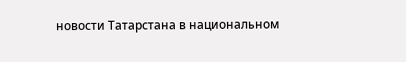новости Татарстана в национальном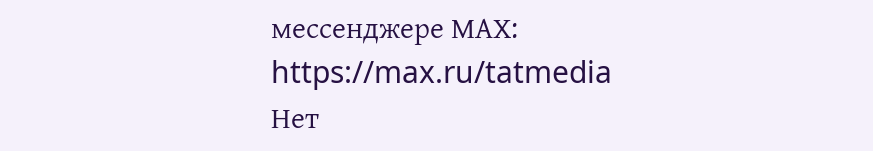мессенджере MАХ: https://max.ru/tatmedia
Нет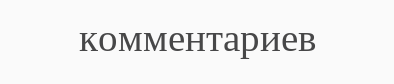комментариев